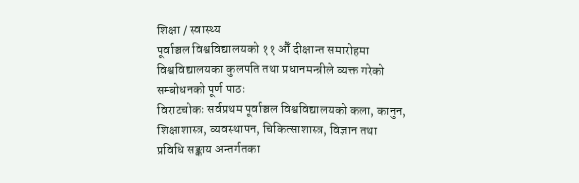शिक्षा / स्वास्थ्य
पूर्वाञ्चल विश्वविद्यालयको ११ औँ दीक्षान्त समारोहमा विश्वविद्यालयका कुलपति तथा प्रधानमन्त्रीले व्यक्त गरेको सम्बोधनको पूर्ण पाठः
विराटचोकः सर्वप्रथम पूर्वाञ्चल विश्वविद्यालयको कला, कानुन, शिक्षाशास्त्र, व्यवस्थापन, चिकित्साशास्त्र, विज्ञान तथा प्रविधि सङ्काय अन्तर्गतका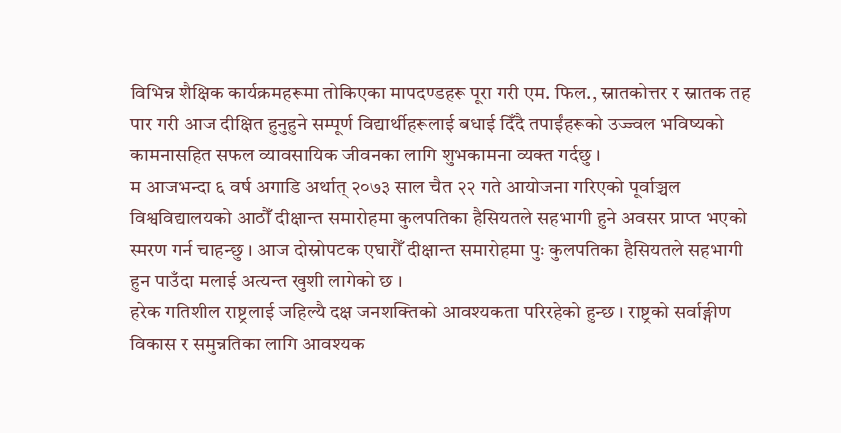विभिन्न शैक्षिक कार्यक्रमहरूमा तोकिएका मापदण्डहरू पूरा गरी एम. फिल., स्नातकोत्तर र स्नातक तह पार गरी आज दीक्षित हुनुहुने सम्पूर्ण विद्यार्थीहरूलाई बधाई दिँदै तपाईंहरूको उज्ज्वल भविष्यको कामनासहित सफल व्यावसायिक जीवनका लागि शुभकामना व्यक्त गर्दछु ।
म आजभन्दा ६ वर्ष अगाडि अर्थात् २०७३ साल चैत २२ गते आयोजना गरिएको पूर्वाञ्चल विश्वविद्यालयको आठौँ दीक्षान्त समारोहमा कुलपतिका हैसियतले सहभागी हुने अवसर प्राप्त भएको स्मरण गर्न चाहन्छु । आज दोस्रोपटक एघारौँ दीक्षान्त समारोहमा पुः कुलपतिका हैसियतले सहभागी हुन पाउँदा मलाई अत्यन्त खुशी लागेको छ ।
हरेक गतिशील राष्ट्रलाई जहिल्यै दक्ष जनशक्तिको आवश्यकता परिरहेको हुन्छ । राष्ट्रको सर्वाङ्गीण विकास र समुन्नतिका लागि आवश्यक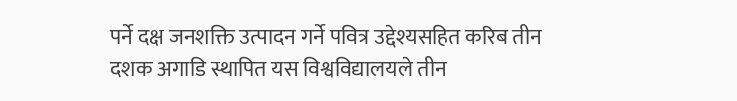पर्ने दक्ष जनशक्ति उत्पादन गर्ने पवित्र उद्देश्यसहित करिब तीन दशक अगाडि स्थापित यस विश्वविद्यालयले तीन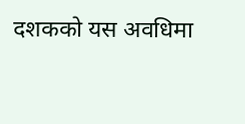दशकको यस अवधिमा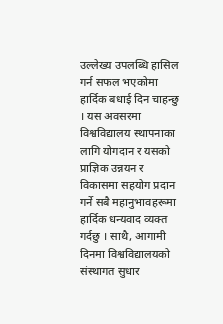उल्लेख्य उपलब्धि हासिल गर्न सफल भएकोमा हार्दिक बधाई दिन चाहन्छु । यस अवसरमा विश्वविद्यालय स्थापनाका लागि योगदान र यसको प्राज्ञिक उन्नयन र विकासमा सहयोग प्रदान गर्ने सबै महानुभावहरूमा हार्दिक धन्यवाद व्यक्त गर्दछु । साथै, आगामी दिनमा विश्वविद्यालयको संस्थागत सुधार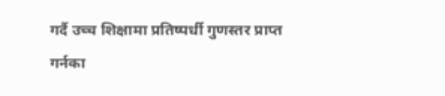गर्दै उच्च शिक्षामा प्रतिष्पर्धी गुणस्तर प्राप्त गर्नका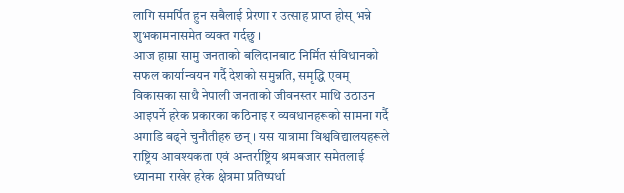लागि समर्पित हुन सबैलाई प्रेरणा र उत्साह प्राप्त होस् भन्ने शुभकामनासमेत व्यक्त गर्दछु ।
आज हाम्रा सामु जनताको बलिदानबाट निर्मित संविधानको सफल कार्यान्वयन गर्दै देशको समुन्नति, समृद्धि एवम् विकासका साथै नेपाली जनताको जीवनस्तर माथि उठाउन आइपर्ने हरेक प्रकारका कठिनाइ र व्यवधानहरूको सामना गर्दै अगाडि बढ्ने चुनौतीहरु छन् । यस यात्रामा विश्वविद्यालयहरूले राष्ट्रिय आवश्यकता एवं अन्तर्राष्ट्रिय श्रमबजार समेतलाई ध्यानमा राखेर हरेक क्षेत्रमा प्रतिष्पर्धा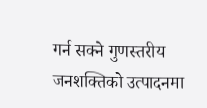गर्न सक्ने गुणस्तरीय जनशक्तिको उत्पादनमा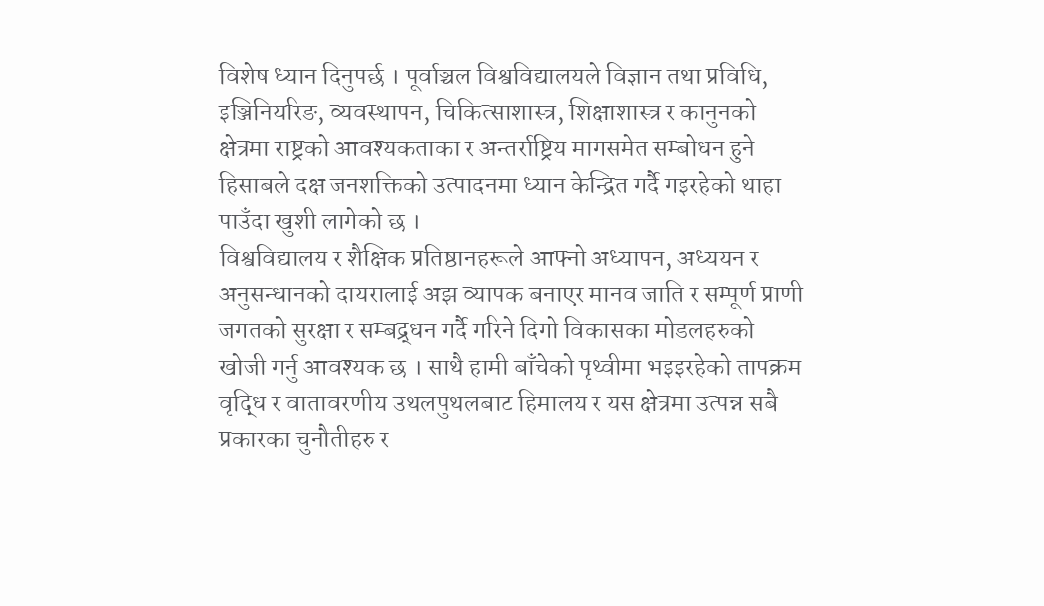विशेष ध्यान दिनुपर्छ । पूर्वाञ्चल विश्वविद्यालयले विज्ञान तथा प्रविधि, इञ्जिनियरिङ, व्यवस्थापन, चिकित्साशास्त्र, शिक्षाशास्त्र र कानुनको क्षेत्रमा राष्ट्रको आवश्यकताका र अन्तर्राष्ट्रिय मागसमेत सम्बोधन हुने हिसाबले दक्ष जनशक्तिको उत्पादनमा ध्यान केन्द्रित गर्दै गइरहेको थाहा पाउँदा खुशी लागेको छ ।
विश्वविद्यालय र शैक्षिक प्रतिष्ठानहरूले आफ्नो अध्यापन, अध्ययन र अनुसन्धानको दायरालाई अझ व्यापक बनाएर मानव जाति र सम्पूर्ण प्राणी जगतको सुरक्षा र सम्बद्र्धन गर्दै गरिने दिगो विकासका मोडलहरुको खोजी गर्नु आवश्यक छ । साथै हामी बाँचेको पृथ्वीमा भइइरहेको तापक्रम वृद्धि र वातावरणीय उथलपुथलबाट हिमालय र यस क्षेत्रमा उत्पन्न सबै प्रकारका चुनौतीहरु र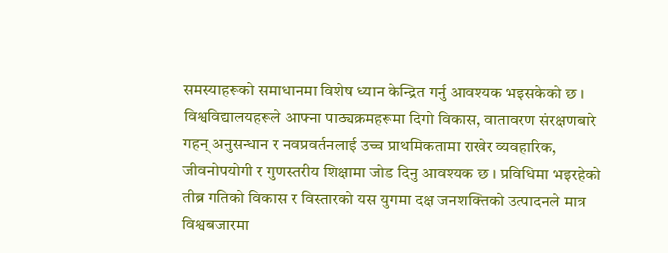समस्याहरूको समाधानमा विशेष ध्यान केन्द्रित गर्नु आवश्यक भइसकेको छ ।
विश्वविद्यालयहरूले आफ्ना पाठ्यक्रमहरूमा दिगो विकास, वातावरण संरक्षणबारे गहन् अनुसन्धान र नवप्रवर्तनलाई उच्च प्राथमिकतामा राखेर व्यवहारिक, जीवनोपयोगी र गुणस्तरीय शिक्षामा जोड दिनु आवश्यक छ । प्रविधिमा भइरहेको तीब्र गतिको विकास र विस्तारको यस युगमा दक्ष जनशक्तिको उत्पादनले मात्र विश्वबजारमा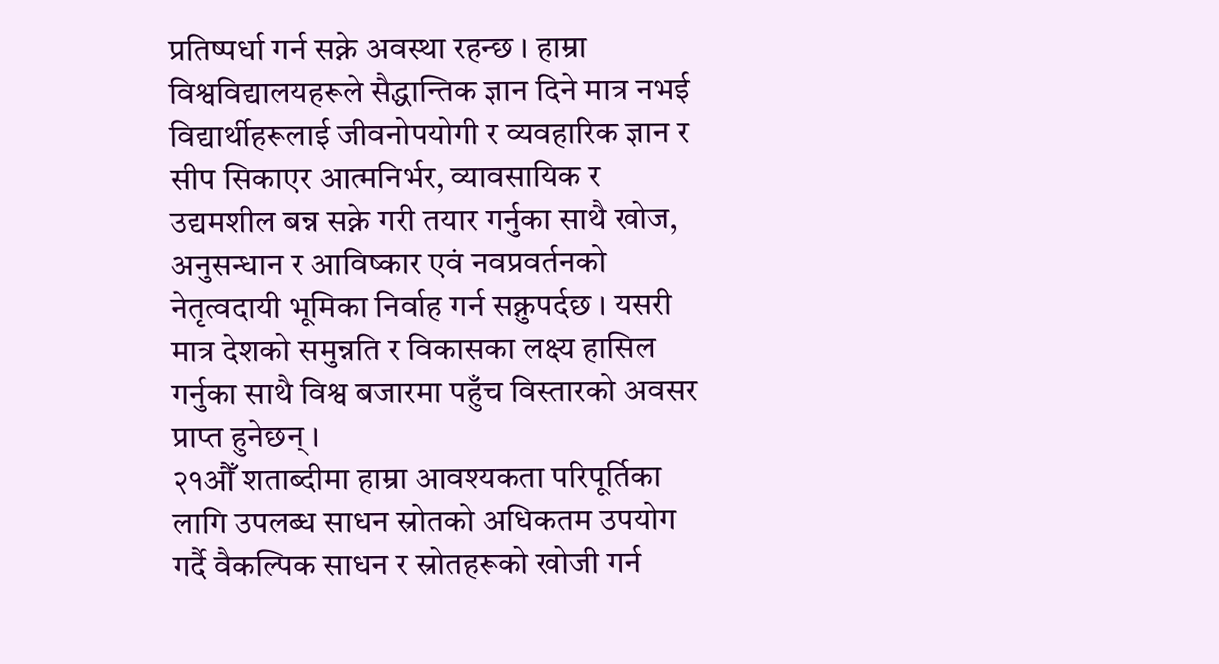प्रतिष्पर्धा गर्न सक्ने अवस्था रहन्छ । हाम्रा विश्वविद्यालयहरूले सैद्धान्तिक ज्ञान दिने मात्र नभई विद्यार्थीहरूलाई जीवनोपयोगी र व्यवहारिक ज्ञान र सीप सिकाएर आत्मनिर्भर, व्यावसायिक र उद्यमशील बन्न सक्ने गरी तयार गर्नुका साथै खोज, अनुसन्धान र आविष्कार एवं नवप्रवर्तनको नेतृत्वदायी भूमिका निर्वाह गर्न सक्नुपर्दछ । यसरी मात्र देशको समुन्नति र विकासका लक्ष्य हासिल गर्नुका साथै विश्व बजारमा पहुँच विस्तारको अवसर प्राप्त हुनेछन् ।
२१औँ शताब्दीमा हाम्रा आवश्यकता परिपूर्तिका लागि उपलब्ध साधन स्रोतको अधिकतम उपयोग गर्दै वैकल्पिक साधन र स्रोतहरूको खोजी गर्न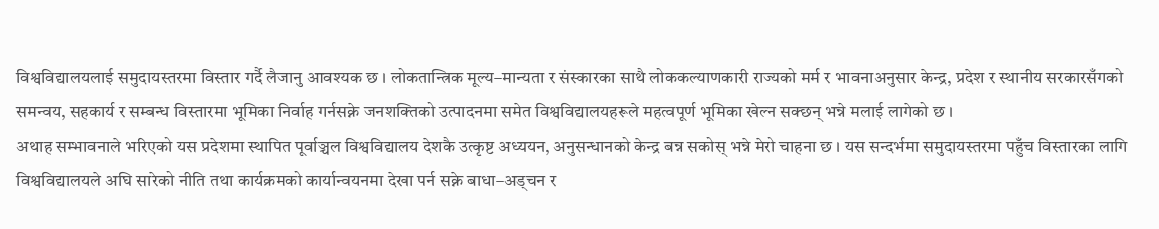विश्वविद्यालयलाई समुदायस्तरमा विस्तार गर्दै लैजानु आवश्यक छ । लोकतान्त्रिक मूल्य–मान्यता र संस्कारका साथै लोककल्याणकारी राज्यको मर्म र भावनाअनुसार केन्द्र, प्रदेश र स्थानीय सरकारसँगको समन्वय, सहकार्य र सम्बन्ध विस्तारमा भूमिका निर्वाह गर्नसक्ने जनशक्तिको उत्पादनमा समेत विश्वविद्यालयहरूले महत्वपूर्ण भूमिका खेल्न सक्छन् भन्ने मलाई लागेको छ ।
अथाह सम्भावनाले भरिएको यस प्रदेशमा स्थापित पूर्वाञ्चल विश्वविद्यालय देशकै उत्कृष्ट अध्ययन, अनुसन्धानको केन्द्र बन्न सकोस् भन्ने मेरो चाहना छ । यस सन्दर्भमा समुदायस्तरमा पहुँच विस्तारका लागि विश्वविद्यालयले अघि सारेको नीति तथा कार्यक्रमको कार्यान्वयनमा देखा पर्न सक्ने बाधा–अड्चन र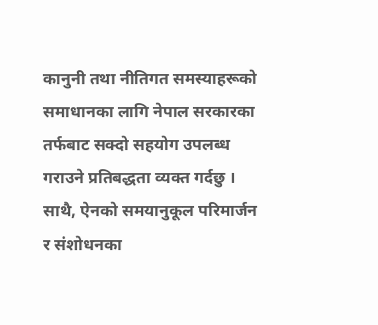कानुनी तथा नीतिगत समस्याहरूको समाधानका लागि नेपाल सरकारका तर्फबाट सक्दो सहयोग उपलब्ध गराउने प्रतिबद्धता व्यक्त गर्दछु । साथै, ऐनको समयानुकूल परिमार्जन र संशोधनका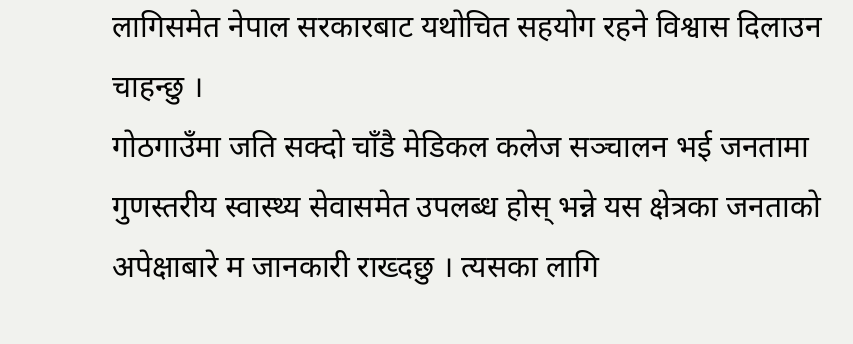लागिसमेत नेपाल सरकारबाट यथोचित सहयोग रहने विश्वास दिलाउन चाहन्छु ।
गोठगाउँमा जति सक्दो चाँडै मेडिकल कलेज सञ्चालन भई जनतामा गुणस्तरीय स्वास्थ्य सेवासमेत उपलब्ध होस् भन्ने यस क्षेत्रका जनताको अपेक्षाबारे म जानकारी राख्दछु । त्यसका लागि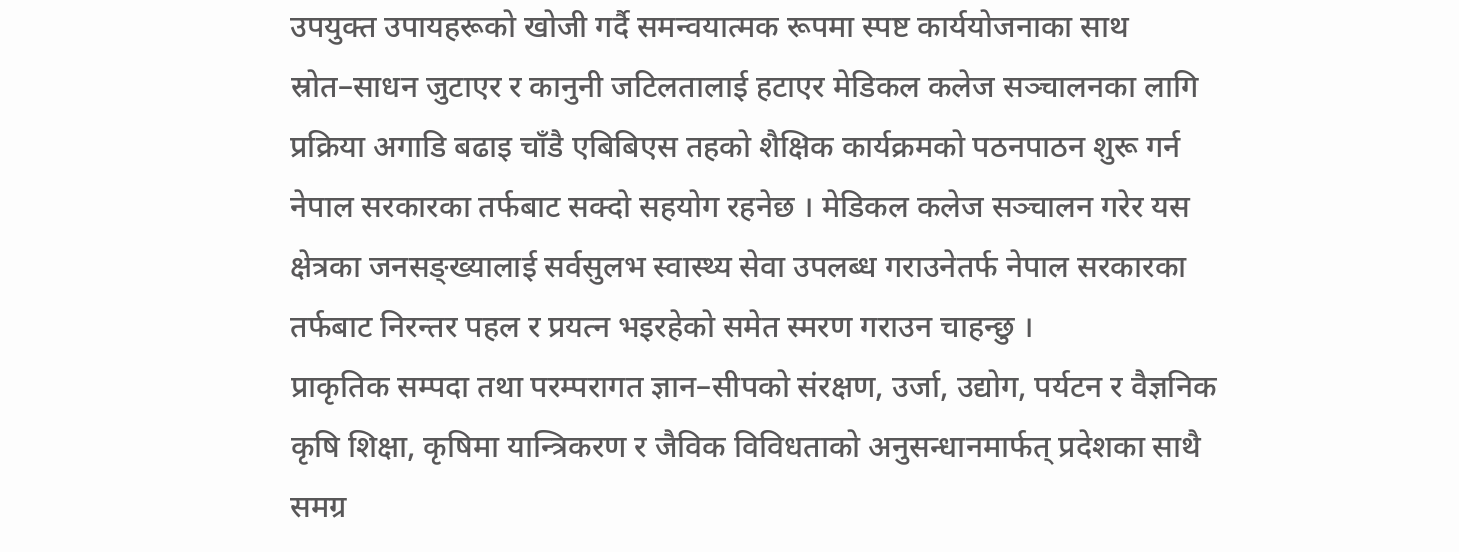उपयुक्त उपायहरूको खोजी गर्दै समन्वयात्मक रूपमा स्पष्ट कार्ययोजनाका साथ स्रोत–साधन जुटाएर र कानुनी जटिलतालाई हटाएर मेडिकल कलेज सञ्चालनका लागि प्रक्रिया अगाडि बढाइ चाँडै एबिबिएस तहको शैक्षिक कार्यक्रमको पठनपाठन शुरू गर्न नेपाल सरकारका तर्फबाट सक्दो सहयोग रहनेछ । मेडिकल कलेज सञ्चालन गरेर यस क्षेत्रका जनसङ्ख्यालाई सर्वसुलभ स्वास्थ्य सेवा उपलब्ध गराउनेतर्फ नेपाल सरकारका तर्फबाट निरन्तर पहल र प्रयत्न भइरहेको समेत स्मरण गराउन चाहन्छु ।
प्राकृतिक सम्पदा तथा परम्परागत ज्ञान–सीपको संरक्षण, उर्जा, उद्योग, पर्यटन र वैज्ञनिक कृषि शिक्षा, कृषिमा यान्त्रिकरण र जैविक विविधताको अनुसन्धानमार्फत् प्रदेशका साथै समग्र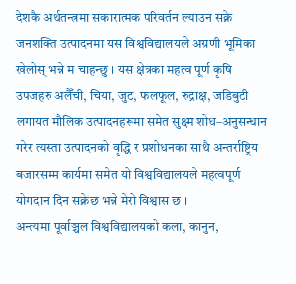देशकै अर्थतन्त्रमा सकारात्मक परिवर्तन ल्याउन सक्ने जनशक्ति उत्पादनमा यस विश्वविद्यालयले अग्रणी भूमिका खेलोस् भन्ने म चाहन्छु । यस क्षेत्रका महत्व पूर्ण कृषि उपजहरु अलैँची, चिया, जुट, फलफूल, रुद्राक्ष, जडिबुटी लगायत मौलिक उत्पादनहरूमा समेत सुक्ष्म शोध–अनुसन्धान गरेर त्यस्ता उत्पादनको वृद्धि र प्रशोधनका साथै अन्तर्राष्ट्रिय बजारसम्म कार्यमा समेत यो विश्वविद्यालयले महत्वपूर्ण योगदान दिन सक्नेछ भन्ने मेरो विश्वास छ ।
अन्त्यमा पूर्वाञ्चल विश्वविद्यालयको कला, कानुन,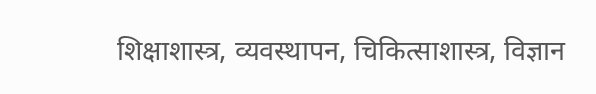शिक्षाशास्त्र, व्यवस्थापन, चिकित्साशास्त्र, विज्ञान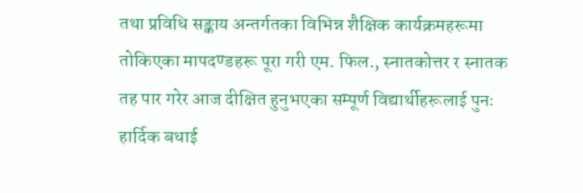तथा प्रविधि सङ्काय अन्तर्गतका विभिन्न शैक्षिक कार्यक्रमहरूमा तोकिएका मापदण्डहरू पूरा गरी एम. फिल., स्नातकोत्तर र स्नातक तह पार गरेर आज दीक्षित हुनुभएका सम्पूर्ण विद्यार्थीहरूलाई पुनः हार्दिक बधाई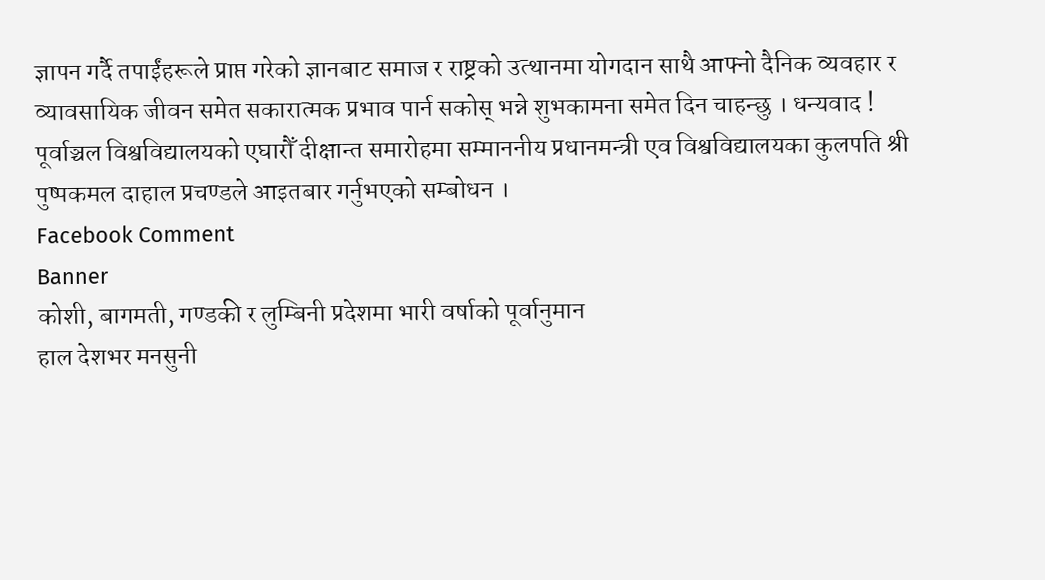ज्ञापन गर्दै तपाईंहरूले प्राप्त गरेको ज्ञानबाट समाज र राष्ट्रको उत्थानमा योगदान साथै आफ्नो दैनिक व्यवहार र व्यावसायिक जीवन समेत सकारात्मक प्रभाव पार्न सकोस् भन्ने शुभकामना समेत दिन चाहन्छु । धन्यवाद !
पूर्वाञ्चल विश्वविद्यालयको एघारौँ दीक्षान्त समारोहमा सम्माननीय प्रधानमन्त्री एव विश्वविद्यालयका कुलपति श्री पुष्पकमल दाहाल प्रचण्डले आइतबार गर्नुभएको सम्बोधन ।
Facebook Comment
Banner
कोशी, बागमती, गण्डकी र लुम्बिनी प्रदेशमा भारी वर्षाको पूर्वानुमान
हाल देशभर मनसुनी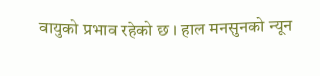वायुको प्रभाव रहेको छ । हाल मनसुनको न्यून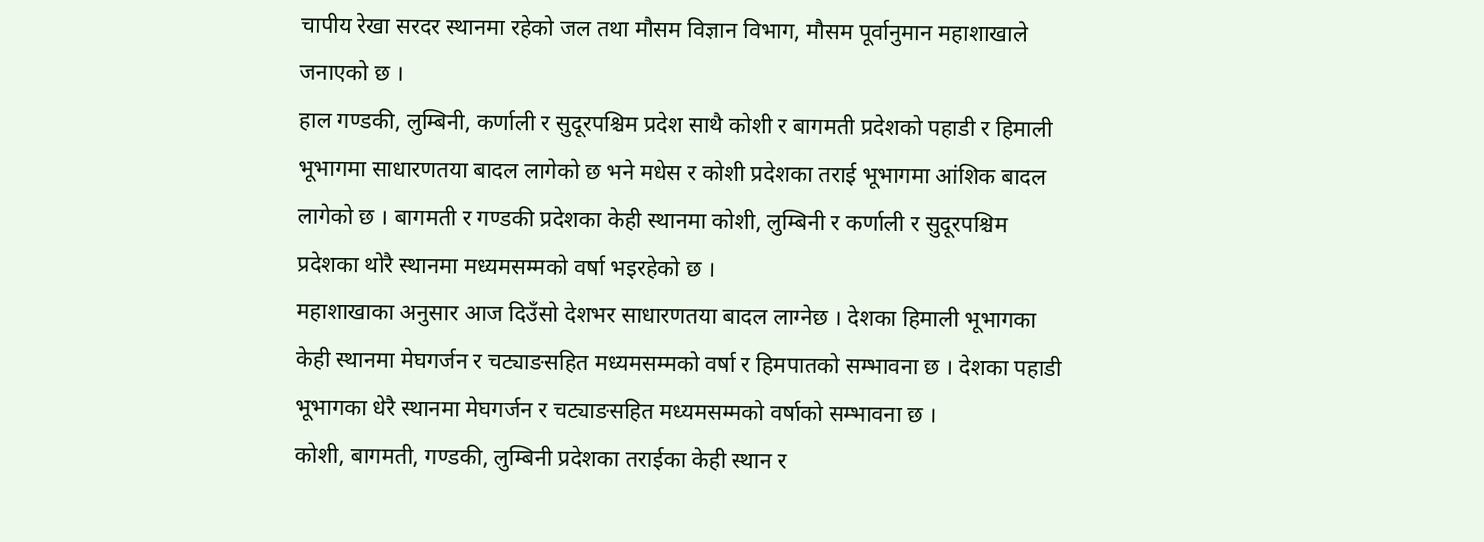चापीय रेखा सरदर स्थानमा रहेको जल तथा मौसम विज्ञान विभाग, मौसम पूर्वानुमान महाशाखाले जनाएको छ ।
हाल गण्डकी, लुम्बिनी, कर्णाली र सुदूरपश्चिम प्रदेश साथै कोशी र बागमती प्रदेशको पहाडी र हिमाली भूभागमा साधारणतया बादल लागेको छ भने मधेस र कोशी प्रदेशका तराई भूभागमा आंशिक बादल लागेको छ । बागमती र गण्डकी प्रदेशका केही स्थानमा कोशी, लुम्बिनी र कर्णाली र सुदूरपश्चिम प्रदेशका थोरै स्थानमा मध्यमसम्मको वर्षा भइरहेको छ ।
महाशाखाका अनुसार आज दिउँसो देशभर साधारणतया बादल लाग्नेछ । देशका हिमाली भूभागका केही स्थानमा मेघगर्जन र चट्याङसहित मध्यमसम्मको वर्षा र हिमपातको सम्भावना छ । देशका पहाडी भूभागका धेरै स्थानमा मेघगर्जन र चट्याङसहित मध्यमसम्मको वर्षाको सम्भावना छ ।
कोशी, बागमती, गण्डकी, लुम्बिनी प्रदेशका तराईका केही स्थान र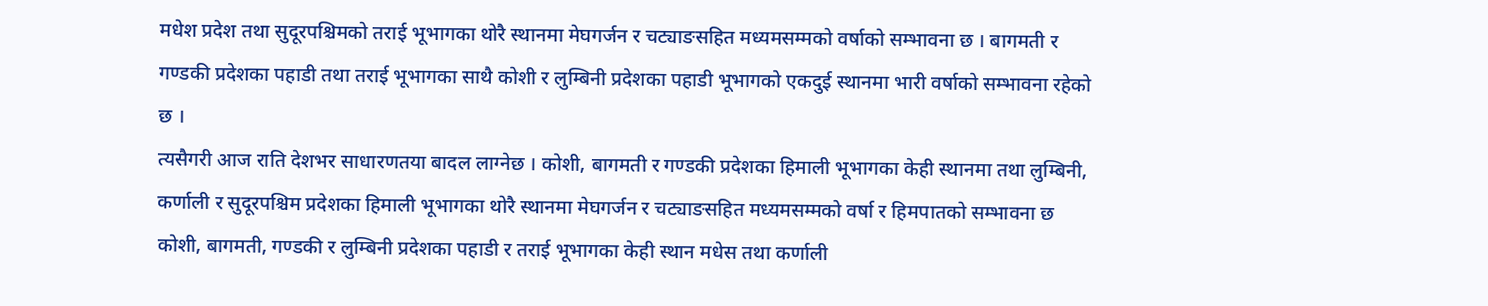मधेश प्रदेश तथा सुदूरपश्चिमको तराई भूभागका थोरै स्थानमा मेघगर्जन र चट्याङसहित मध्यमसम्मको वर्षाको सम्भावना छ । बागमती र गण्डकी प्रदेशका पहाडी तथा तराई भूभागका साथै कोशी र लुम्बिनी प्रदेशका पहाडी भूभागको एकदुई स्थानमा भारी वर्षाको सम्भावना रहेको छ ।
त्यसैगरी आज राति देशभर साधारणतया बादल लाग्नेछ । कोशी, बागमती र गण्डकी प्रदेशका हिमाली भूभागका केही स्थानमा तथा लुम्बिनी, कर्णाली र सुदूरपश्चिम प्रदेशका हिमाली भूभागका थोरै स्थानमा मेघगर्जन र चट्याङसहित मध्यमसम्मको वर्षा र हिमपातको सम्भावना छ
कोशी, बागमती, गण्डकी र लुम्बिनी प्रदेशका पहाडी र तराई भूभागका केही स्थान मधेस तथा कर्णाली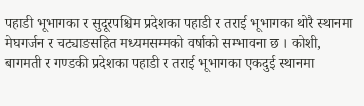पहाडी भूभागका र सुदूरपश्चिम प्रदेशका पहाडी र तराई भूभागका थोरै स्थानमा मेघगर्जन र चट्याङसहित मध्यमसम्मको वर्षाको सम्भावना छ । कोशी, बागमती र गण्डकी प्रदेशका पहाडी र तराई भूभागका एकदुई स्थानमा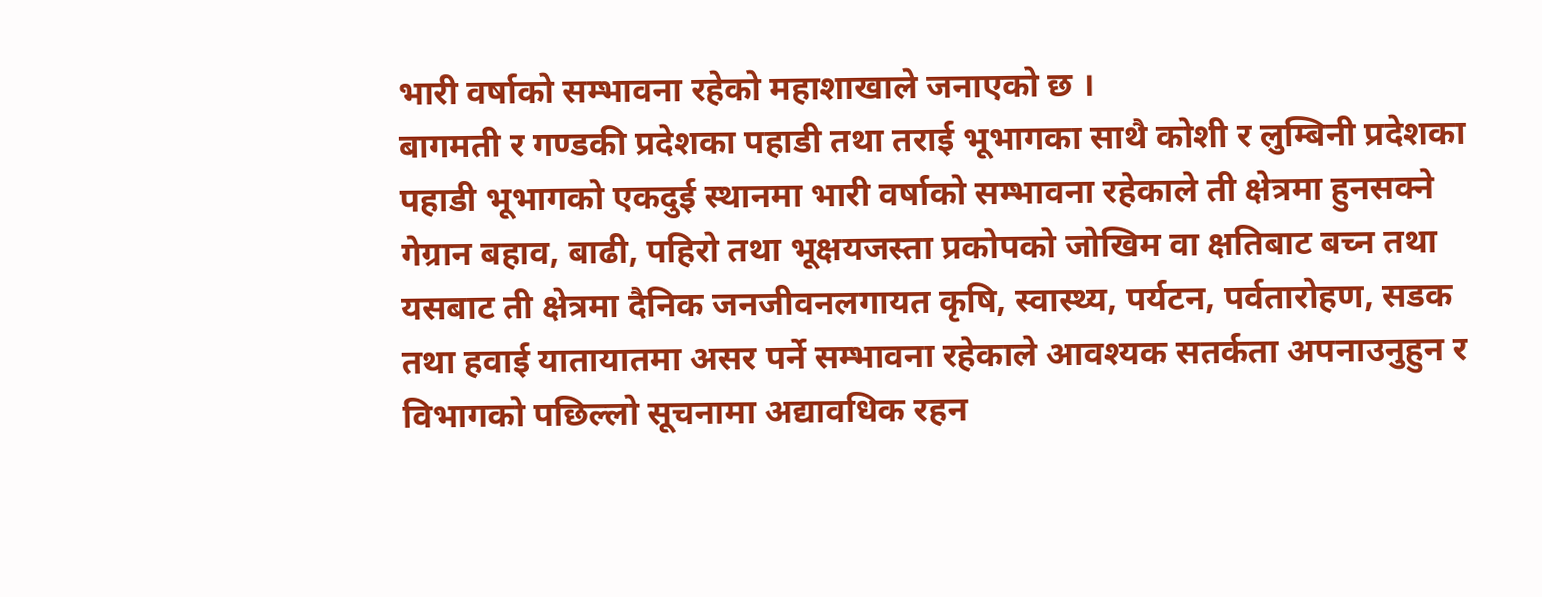भारी वर्षाको सम्भावना रहेको महाशाखाले जनाएको छ ।
बागमती र गण्डकी प्रदेशका पहाडी तथा तराई भूभागका साथै कोशी र लुम्बिनी प्रदेशका पहाडी भूभागको एकदुई स्थानमा भारी वर्षाको सम्भावना रहेकाले ती क्षेत्रमा हुनसक्ने गेग्रान बहाव, बाढी, पहिरो तथा भूक्षयजस्ता प्रकोपको जोखिम वा क्षतिबाट बच्न तथा यसबाट ती क्षेत्रमा दैनिक जनजीवनलगायत कृषि, स्वास्थ्य, पर्यटन, पर्वतारोहण, सडक तथा हवाई यातायातमा असर पर्ने सम्भावना रहेकाले आवश्यक सतर्कता अपनाउनुहुन र विभागको पछिल्लो सूचनामा अद्यावधिक रहन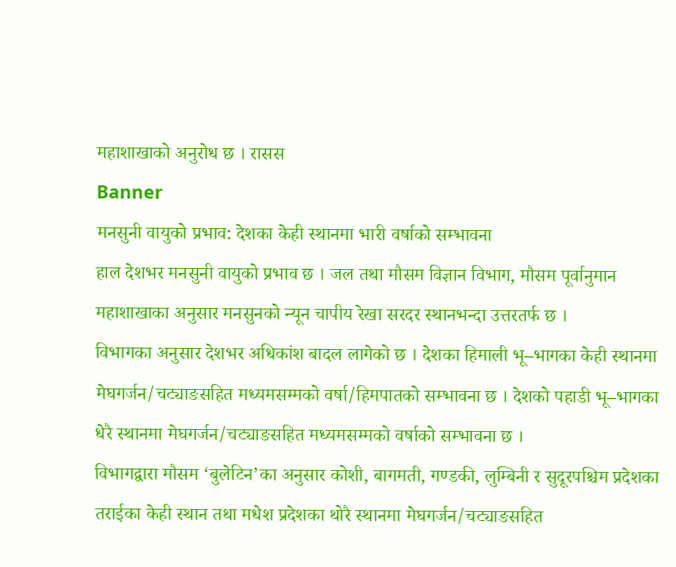महाशाखाको अनुरोध छ । रासस
Banner
मनसुनी वायुको प्रभाव: देशका केही स्थानमा भारी वर्षाको सम्भावना
हाल देशभर मनसुनी वायुको प्रभाव छ । जल तथा मौसम विज्ञान विभाग, मौसम पूर्वानुमान महाशाखाका अनुसार मनसुनको न्यून चापीय रेखा सरदर स्थानभन्दा उत्तरतर्फ छ ।
विभागका अनुसार देशभर अधिकांश बादल लागेको छ । देशका हिमाली भू–भागका केही स्थानमा मेघगर्जन/चट्याङसहित मध्यमसम्मको वर्षा/हिमपातको सम्भावना छ । देशको पहाडी भू–भागका धेरै स्थानमा मेघगर्जन/चट्याङसहित मध्यमसम्मको वर्षाको सम्भावना छ ।
विभागद्वारा मौसम ‘बुलेटिन’का अनुसार कोशी, बागमती, गण्डकी, लुम्बिनी र सुदूरपश्चिम प्रदेशका तराईका केही स्थान तथा मधेश प्रदेशका थोरै स्थानमा मेघगर्जन/चट्याङसहित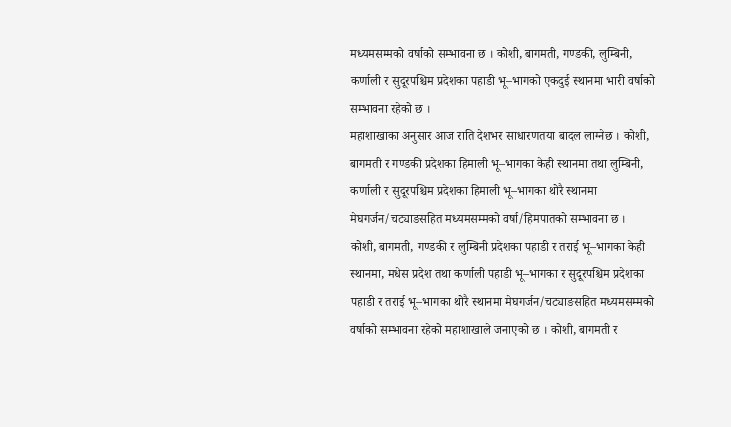मध्यमसम्मको वर्षाको सम्भावना छ । कोशी, बागमती, गण्डकी, लुम्बिनी, कर्णाली र सुदूरपश्चिम प्रदेशका पहाडी भू–भागको एकदुई स्थानमा भारी वर्षाको सम्भावना रहेको छ ।
महाशाखाका अनुसार आज राति देशभर साधारणतया बादल लाग्नेछ । कोशी, बागमती र गण्डकी प्रदेशका हिमाली भू–भागका केही स्थानमा तथा लुम्बिनी, कर्णाली र सुदूरपश्चिम प्रदेशका हिमाली भू–भागका थोरै स्थानमा मेघगर्जन/चट्याङसहित मध्यमसम्मको वर्षा/हिमपातको सम्भावना छ ।
कोशी, बागमती, गण्डकी र लुम्बिनी प्रदेशका पहाडी र तराई भू–भागका केही स्थानमा, मधेस प्रदेश तथा कर्णाली पहाडी भू–भागका र सुदूरपश्चिम प्रदेशका पहाडी र तराई भू–भागका थोरै स्थानमा मेघगर्जन/चट्याङसहित मध्यमसम्मको वर्षाको सम्भावना रहेको महाशाखाले जनाएको छ । कोशी, बागमती र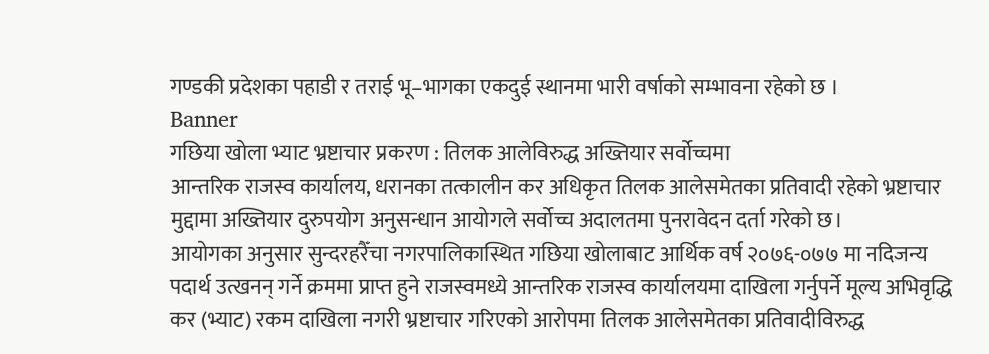गण्डकी प्रदेशका पहाडी र तराई भू–भागका एकदुई स्थानमा भारी वर्षाको सम्भावना रहेको छ ।
Banner
गछिया खोला भ्याट भ्रष्टाचार प्रकरण : तिलक आलेविरुद्ध अख्तियार सर्वोच्चमा
आन्तरिक राजस्व कार्यालय, धरानका तत्कालीन कर अधिकृत तिलक आलेसमेतका प्रतिवादी रहेको भ्रष्टाचार मुद्दामा अख्तियार दुरुपयोग अनुसन्धान आयोगले सर्वोच्च अदालतमा पुनरावेदन दर्ता गरेको छ।
आयोगका अनुसार सुन्दरहरैँचा नगरपालिकास्थित गछिया खोलाबाट आर्थिक वर्ष २०७६-०७७ मा नदिजन्य पदार्थ उत्खनन् गर्ने क्रममा प्राप्त हुने राजस्वमध्ये आन्तरिक राजस्व कार्यालयमा दाखिला गर्नुपर्ने मूल्य अभिवृद्धि कर (भ्याट) रकम दाखिला नगरी भ्रष्टाचार गरिएको आरोपमा तिलक आलेसमेतका प्रतिवादीविरुद्ध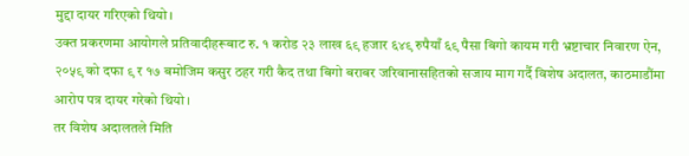मुद्दा दायर गरिएको थियो।
उक्त प्रकरणमा आयोगले प्रतिवादीहरूबाट रु. १ करोड २३ लाख ६९ हजार ६४९ रुपैयाँ ६९ पैसा बिगो कायम गरी भ्रष्टाचार निवारण ऐन, २०५९ को दफा ९ र १७ बमोजिम कसुर ठहर गरी कैद तथा बिगो बराबर जरिवानासहितको सजाय माग गर्दै विशेष अदालत, काठमाडौंमा आरोप पत्र दायर गरेको थियो।
तर विशेष अदालतले मिति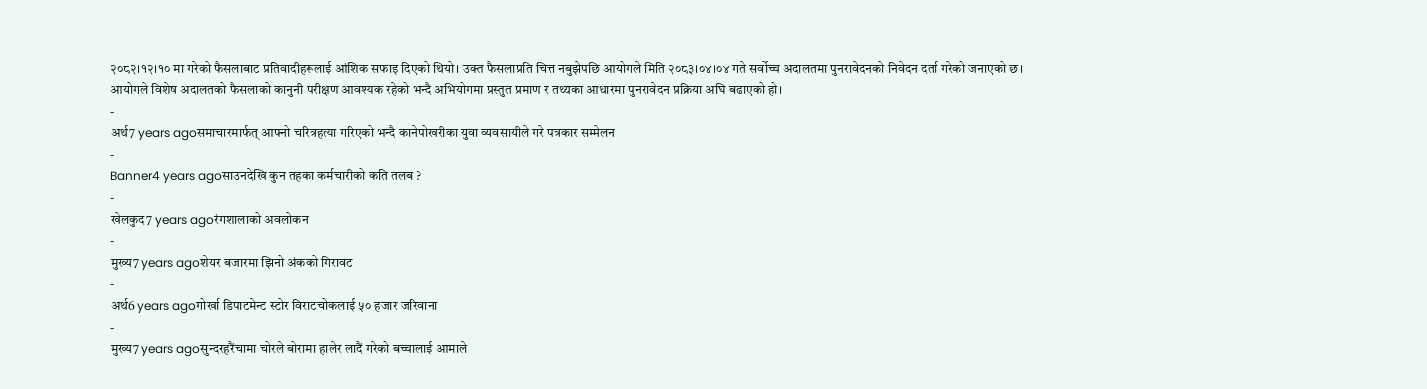२०८२।१२।१० मा गरेको फैसलाबाट प्रतिवादीहरूलाई आंशिक सफाइ दिएको थियो। उक्त फैसलाप्रति चित्त नबुझेपछि आयोगले मिति २०८३।०४।०४ गते सर्वोच्च अदालतमा पुनरावेदनको निवेदन दर्ता गरेको जनाएको छ।
आयोगले विशेष अदालतको फैसलाको कानुनी परीक्षण आवश्यक रहेको भन्दै अभियोगमा प्रस्तुत प्रमाण र तथ्यका आधारमा पुनरावेदन प्रक्रिया अघि बढाएको हो।
-
अर्थ7 years agoसमाचारमार्फत् आफ्नो चरित्रहत्या गरिएको भन्दै कानेपोखरीका युवा व्यवसायीले गरे पत्रकार सम्मेलन
-
Banner4 years agoसाउनदेखि कुन तहका कर्मचारीको कति तलब ?
-
खेलकुद7 years agoरंगशालाको अवलोकन
-
मुख्य7 years agoशेयर बजारमा झिनो अंकको गिरावट
-
अर्थ6 years agoगोर्खा डिपाटमेन्ट स्टोर विराटचोकलाई ५० हजार जरिवाना
-
मुख्य7 years agoसुन्दरहरैंचामा चोरले बोरामा हालेर लादैं गरेको बच्चालाई आमाले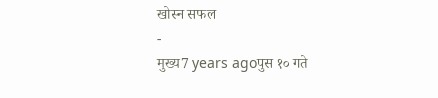खोस्न सफल
-
मुख्य7 years agoपुस १० गते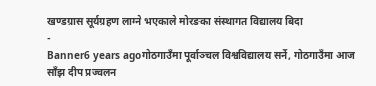खण्डग्रास सूर्यग्रहण लाग्ने भएकाले मोरङका संस्थागत विद्यालय बिदा
-
Banner6 years agoगोठगाउँमा पूर्वाञ्चल विश्वविद्यालय सर्ने, गोठगाउँमा आज साँझ दीप प्रज्वलन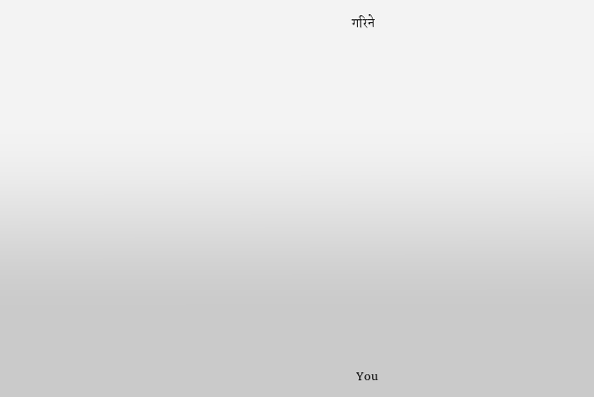गरिने
















You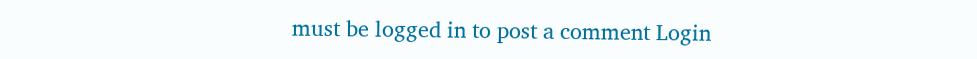must be logged in to post a comment Login